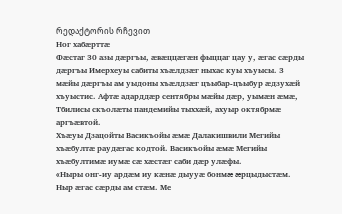რედაქტორის რჩევით
Ног хабæрттæ
Фæстаг 30 азы дæргъы, æвæццæгæн фыццаг цау у, æгас сæрды дæргъы Имерхеуы сабиты хъæлдзæг ныхас куы хъуысы. 3 мæйы дæргъы ам уыдоны хъæлдзæг цъыбар-цъыбур æдзухæй хъуыстис. Афтæ адарддæр сентябры мæйы дæр, уымæн æмæ, Тбилисы скъолæты пандемийы тыххæй, ахуыр октябрмæ аргъæвтой.
Хъæуы Дзацойты Васикъойы æмæ Далакишвили Мегийы хъæбултæ раудæгас кодтой. Васикъойы æмæ Мегийы хъæбултимæ иумæ сæ хæстæг саби дæр улæфы.
«Ныры онг-иу ардæм иу кæнæ дыууæ бонмæ æрцыдыстæм. Ныр æгас сæрды ам стæм. Ме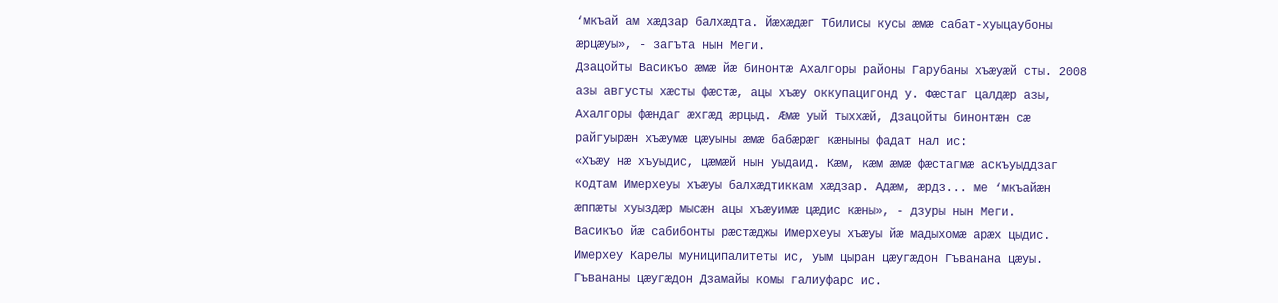‘мкъай ам хæдзар балхæдта. Йæхæдæг Тбилисы кусы æмæ сабат-хуыцаубоны æрцæуы», - загъта нын Меги.
Дзацойты Васикъо æмæ йæ бинонтæ Ахалгоры районы Гарубаны хъæуæй сты. 2008 азы августы хæсты фæстæ, ацы хъæу оккупацигонд у. Фæстаг цалдæр азы, Ахалгоры фæндаг æхгæд æрцыд. Æмæ уый тыххæй, Дзацойты бинонтæн сæ райгуырæн хъæумæ цæуыны æмæ бабæрæг кæныны фадат нал ис:
«Хъæу нæ хъуыдис, цæмæй нын уыдаид. Кæм, кæм æмæ фæстагмæ аскъуыддзаг кодтам Имерхеуы хъæуы балхæдтиккам хæдзар. Адæм, æрдз... ме ‘мкъайæн æппæты хуыздæр мысæн ацы хъæуимæ цæдис кæны», - дзуры нын Меги.
Васикъо йæ сабибонты рæстæджы Имерхеуы хъæуы йæ мадыхомæ арæх цыдис. Имерхеу Карелы муниципалитеты ис, уым цыран цæугæдон Гъванана цæуы. Гъвананы цæугæдон Дзамайы комы галиуфарс ис.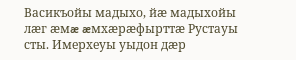Васикъойы мадыхо, йæ мадыхойы лæг æмæ æмхæрæфырттæ Рустауы сты. Имерхеуы уыдон дæр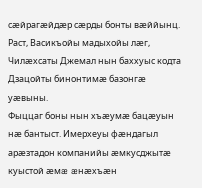сæйрагæйдæр сæрды бонты вæййынц. Раст, Васикъойы мадыхойы лæг, Чилæхсаты Джемал нын баххуыс кодта Дзацойты бинонтимæ базонгæ уæвыны.
Фыццаг боны нын хъæумæ бацæуын нæ бантыст. Имерхеуы фæндагыл арæзтадон компанийы æмкусджытæ куыстой æмæ æнæхъæн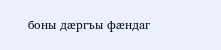боны дæргъы фæндаг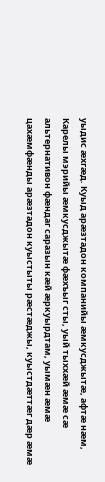уыдис æхгæд. Куыд арæзтадон компанийы æмкусджытæ, афтæ нæм, Карелы мэрийы æмкусджытæ фæхъыг сты, уый тыххæй æмæ сæ альтернативон фæндаг саразын кæй æркуырдтам, уымæн æмæ цахæмфæнды арæзтадон куыстыты рæстæджы, куыстдæттæг дæр æмæ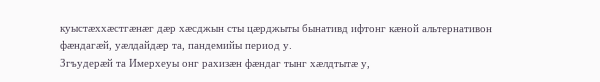куыстæххæстгæнæг дæр хæсджын сты цæрджыты бынативд ифтонг кæной альтернативон фæндагæй, уæлдайдæр та, пандемийы период у.
Згъудерæй та Имерхеуы онг рахизæн фæндаг тынг хæлдтытæ у,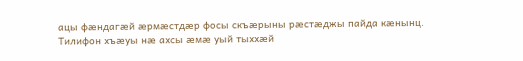ацы фæндагæй æрмæстдæр фосы скъæрыны рæстæджы пайда кæнынц.
Тилифон хъæуы нæ ахсы æмæ уый тыххæй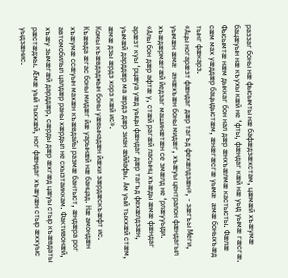раззаг боны нæ фысымты нæ бафæдзæхстам, цæмæй хъæумæ бацæуын нæ къухы кæй не ‘фты, фæндаг кæй нæ уыд уымæ гæсгæ. Фысымтæ нæм дыккаг бон нал дæр æнхъæлмæ кастысты. Фæлæ сæм мах уæддæр бацыдыстæм, æнæгæсгæ уымæ æмæ боныхъæд тынг фæкарз.
«Ацы ногарæзт фæндаг дæр тагъд фехæлдзæн», - зæгъы Меги, уымæн æмæ æнæхъæн боны мидæг, хъæуы централон фæндагыл хъæдæрмæгæй йедзаг машинæтæн се змæлд не ‘рлæууыди.
«Алы бон дæр афтæ у, стæй рагæй ласынц хъæды æмæ фæндаг арæзт куы ‘рцæуа уæд уыцы фæндаг дæр тагъд фехæлдзæн, уымæй дарддæр ма æрдз дæр зиан æййафы. Ам уый тыххæй стæм, æмæ дзы æрдз хорз кæй ис».
Комы къæвдаджын боны уæвынадæн йæхи зæрдæскъæфт ис. Къæвда æгас боны мидæг йæ уарынæй нæ банцад. Нæ амондæн хъæумæ ссæуын махæн къæвдайы размæ бантыст, æндæра рог автомобилыл цалдæр раны хæрдыл не схызтаиккам. Фактивонæй, хъæу зымæгæй дарддæр, сæрды дæр æхгæд цæуы стыр къæвдаты рæстæджы. Æмæ уый тыххæй, ног фæндаг хъæуæн стыр æххуыс уыдзæнис.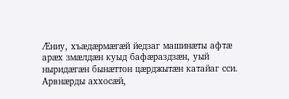Æниу, хъæдæрмæгæй йедзаг машинæты афтæ арæх змæлдæн куыд бафæраздзæн, уый ныридæгæн бынæттон цæрджытæн катайаг сси.
Арвнæрды аххосæй,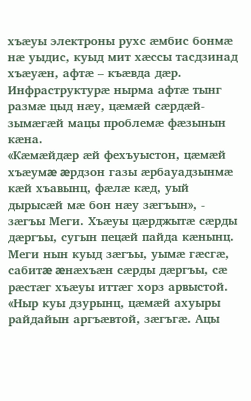хъæуы электроны рухс æмбис бонмæ нæ уыдис, куыд мит хæссы тасдзинад хъæуæн, афтæ – къæвда дæр. Инфраструктурæ нырма афтæ тынг размæ цыд нæу, цæмæй сæрдæй-зымæгæй мацы проблемæ фæзынын кæна.
«Кæмæйдæр æй фехъуыстон, цæмæй хъæумæ æрдзон газы æрбауадзынмæ кæй хъавынц, фæлæ кæд, уый дырысæй мæ бон нæу зæгъын», - зæгъы Меги. Хъæуы цæрджытæ сæрды дæргъы, сугын пецæй пайда кæнынц.
Меги нын куыд зæгъы, уымæ гæсгæ, сабитæ æнæхъæн сæрды дæргъы, сæ рæстæг хъæуы иттæг хорз арвыстой.
«Ныр куы дзурынц, цæмæй ахуыры райдайын аргъæвтой, зæгъгæ. Ацы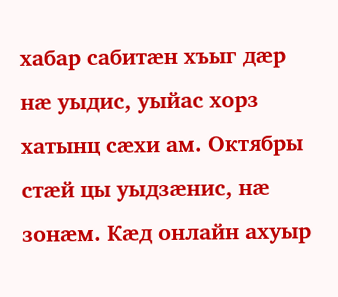хабар сабитæн хъыг дæр нæ уыдис, уыйас хорз хатынц сæхи ам. Октябры стæй цы уыдзæнис, нæ зонæм. Кæд онлайн ахуыр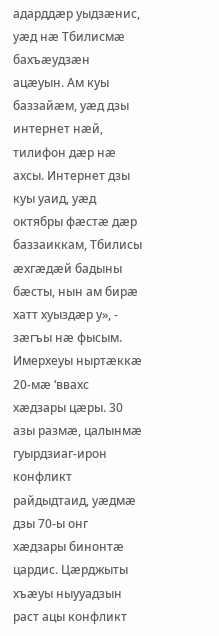адарддæр уыдзæнис, уæд нæ Тбилисмæ бахъæудзæн ацæуын. Ам куы баззайæм, уæд дзы интернет нæй, тилифон дæр нæ ахсы. Интернет дзы куы уаид, уæд октябры фæстæ дæр баззаиккам, Тбилисы æхгæдæй бадыны бæсты, нын ам бирæ хатт хуыздæр у», - зæгъы нæ фысым.
Имерхеуы ныртæккæ 20-мæ ‘ввахс хæдзары цæры. 30 азы размæ, цалынмæ гуырдзиаг-ирон конфликт райдыдтаид, уæдмæ дзы 70-ы онг хæдзары бинонтæ цардис. Цæрджыты хъæуы ныууадзын раст ацы конфликт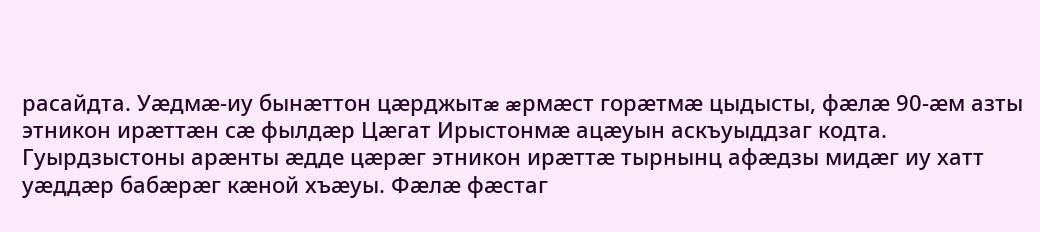расайдта. Уæдмæ-иу бынæттон цæрджытæ æрмæст горæтмæ цыдысты, фæлæ 90-æм азты этникон ирæттæн сæ фылдæр Цæгат Ирыстонмæ ацæуын аскъуыддзаг кодта.
Гуырдзыстоны арæнты æдде цæрæг этникон ирæттæ тырнынц афæдзы мидæг иу хатт уæддæр бабæрæг кæной хъæуы. Фæлæ фæстаг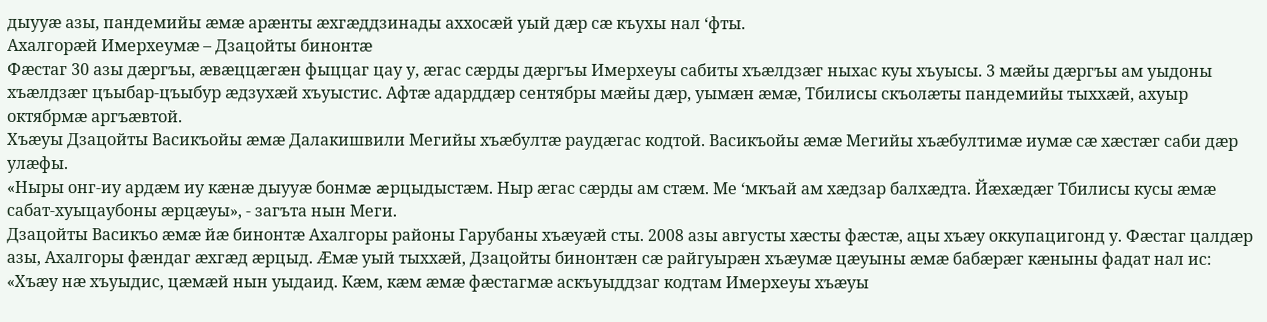дыууæ азы, пандемийы æмæ арæнты æхгæддзинады аххосæй уый дæр сæ къухы нал ‘фты.
Ахалгорæй Имерхеумæ – Дзацойты бинонтæ
Фæстаг 30 азы дæргъы, æвæццæгæн фыццаг цау у, æгас сæрды дæргъы Имерхеуы сабиты хъæлдзæг ныхас куы хъуысы. 3 мæйы дæргъы ам уыдоны хъæлдзæг цъыбар-цъыбур æдзухæй хъуыстис. Афтæ адарддæр сентябры мæйы дæр, уымæн æмæ, Тбилисы скъолæты пандемийы тыххæй, ахуыр октябрмæ аргъæвтой.
Хъæуы Дзацойты Васикъойы æмæ Далакишвили Мегийы хъæбултæ раудæгас кодтой. Васикъойы æмæ Мегийы хъæбултимæ иумæ сæ хæстæг саби дæр улæфы.
«Ныры онг-иу ардæм иу кæнæ дыууæ бонмæ æрцыдыстæм. Ныр æгас сæрды ам стæм. Ме ‘мкъай ам хæдзар балхæдта. Йæхæдæг Тбилисы кусы æмæ сабат-хуыцаубоны æрцæуы», - загъта нын Меги.
Дзацойты Васикъо æмæ йæ бинонтæ Ахалгоры районы Гарубаны хъæуæй сты. 2008 азы августы хæсты фæстæ, ацы хъæу оккупацигонд у. Фæстаг цалдæр азы, Ахалгоры фæндаг æхгæд æрцыд. Æмæ уый тыххæй, Дзацойты бинонтæн сæ райгуырæн хъæумæ цæуыны æмæ бабæрæг кæныны фадат нал ис:
«Хъæу нæ хъуыдис, цæмæй нын уыдаид. Кæм, кæм æмæ фæстагмæ аскъуыддзаг кодтам Имерхеуы хъæуы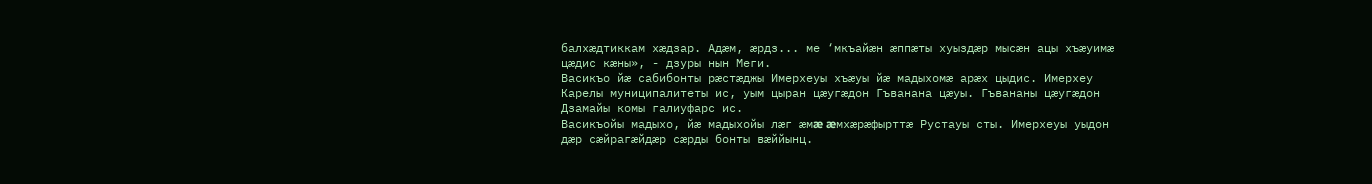балхæдтиккам хæдзар. Адæм, æрдз... ме ‘мкъайæн æппæты хуыздæр мысæн ацы хъæуимæ цæдис кæны», - дзуры нын Меги.
Васикъо йæ сабибонты рæстæджы Имерхеуы хъæуы йæ мадыхомæ арæх цыдис. Имерхеу Карелы муниципалитеты ис, уым цыран цæугæдон Гъванана цæуы. Гъвананы цæугæдон Дзамайы комы галиуфарс ис.
Васикъойы мадыхо, йæ мадыхойы лæг æмæ æмхæрæфырттæ Рустауы сты. Имерхеуы уыдон дæр сæйрагæйдæр сæрды бонты вæййынц.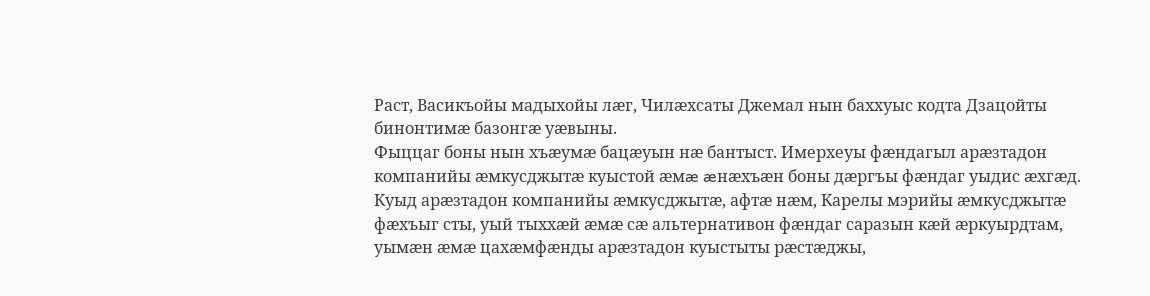Раст, Васикъойы мадыхойы лæг, Чилæхсаты Джемал нын баххуыс кодта Дзацойты бинонтимæ базонгæ уæвыны.
Фыццаг боны нын хъæумæ бацæуын нæ бантыст. Имерхеуы фæндагыл арæзтадон компанийы æмкусджытæ куыстой æмæ æнæхъæн боны дæргъы фæндаг уыдис æхгæд. Куыд арæзтадон компанийы æмкусджытæ, афтæ нæм, Карелы мэрийы æмкусджытæ фæхъыг сты, уый тыххæй æмæ сæ альтернативон фæндаг саразын кæй æркуырдтам, уымæн æмæ цахæмфæнды арæзтадон куыстыты рæстæджы,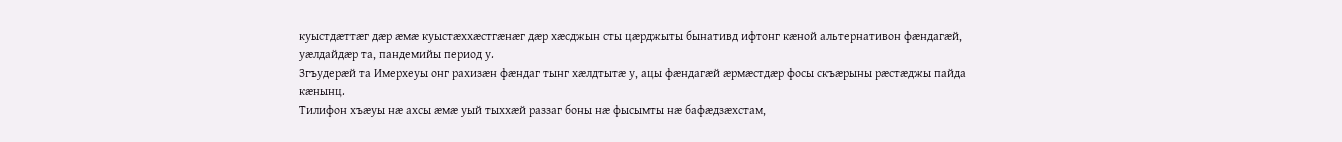куыстдæттæг дæр æмæ куыстæххæстгæнæг дæр хæсджын сты цæрджыты бынативд ифтонг кæной альтернативон фæндагæй, уæлдайдæр та, пандемийы период у.
Згъудерæй та Имерхеуы онг рахизæн фæндаг тынг хæлдтытæ у, ацы фæндагæй æрмæстдæр фосы скъæрыны рæстæджы пайда кæнынц.
Тилифон хъæуы нæ ахсы æмæ уый тыххæй раззаг боны нæ фысымты нæ бафæдзæхстам,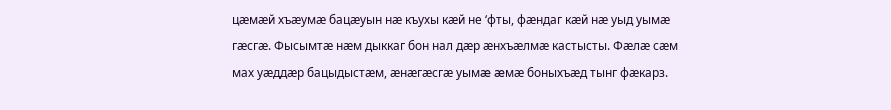цæмæй хъæумæ бацæуын нæ къухы кæй не ‘фты, фæндаг кæй нæ уыд уымæ гæсгæ. Фысымтæ нæм дыккаг бон нал дæр æнхъæлмæ кастысты. Фæлæ сæм мах уæддæр бацыдыстæм, æнæгæсгæ уымæ æмæ боныхъæд тынг фæкарз.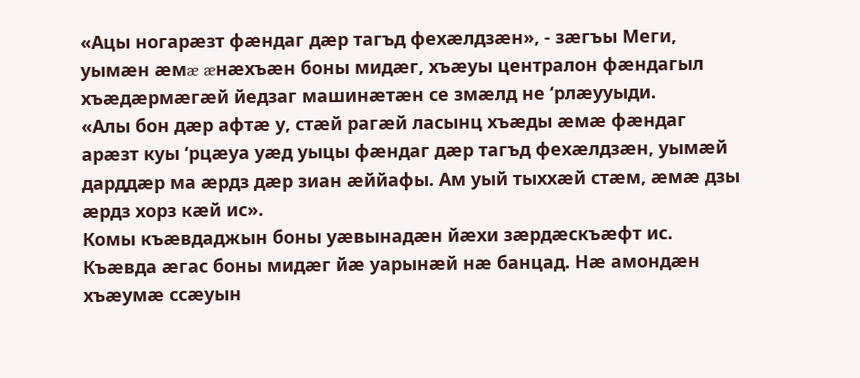«Ацы ногарæзт фæндаг дæр тагъд фехæлдзæн», - зæгъы Меги, уымæн æмæ æнæхъæн боны мидæг, хъæуы централон фæндагыл хъæдæрмæгæй йедзаг машинæтæн се змæлд не ‘рлæууыди.
«Алы бон дæр афтæ у, стæй рагæй ласынц хъæды æмæ фæндаг арæзт куы ‘рцæуа уæд уыцы фæндаг дæр тагъд фехæлдзæн, уымæй дарддæр ма æрдз дæр зиан æййафы. Ам уый тыххæй стæм, æмæ дзы æрдз хорз кæй ис».
Комы къæвдаджын боны уæвынадæн йæхи зæрдæскъæфт ис. Къæвда æгас боны мидæг йæ уарынæй нæ банцад. Нæ амондæн хъæумæ ссæуын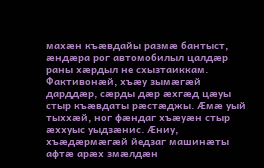махæн къæвдайы размæ бантыст, æндæра рог автомобилыл цалдæр раны хæрдыл не схызтаиккам. Фактивонæй, хъæу зымæгæй дарддæр, сæрды дæр æхгæд цæуы стыр къæвдаты рæстæджы. Æмæ уый тыххæй, ног фæндаг хъæуæн стыр æххуыс уыдзæнис. Æниу, хъæдæрмæгæй йедзаг машинæты афтæ арæх змæлдæн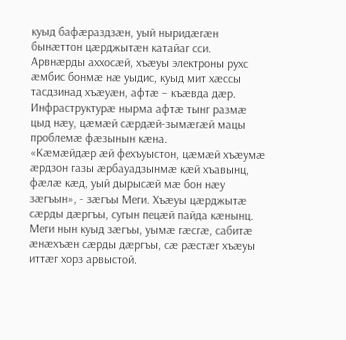куыд бафæраздзæн, уый ныридæгæн бынæттон цæрджытæн катайаг сси.
Арвнæрды аххосæй, хъæуы электроны рухс æмбис бонмæ нæ уыдис, куыд мит хæссы тасдзинад хъæуæн, афтæ – къæвда дæр. Инфраструктурæ нырма афтæ тынг размæ цыд нæу, цæмæй сæрдæй-зымæгæй мацы проблемæ фæзынын кæна.
«Кæмæйдæр æй фехъуыстон, цæмæй хъæумæ æрдзон газы æрбауадзынмæ кæй хъавынц, фæлæ кæд, уый дырысæй мæ бон нæу зæгъын», - зæгъы Меги. Хъæуы цæрджытæ сæрды дæргъы, сугын пецæй пайда кæнынц.
Меги нын куыд зæгъы, уымæ гæсгæ, сабитæ æнæхъæн сæрды дæргъы, сæ рæстæг хъæуы иттæг хорз арвыстой.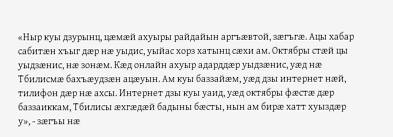«Ныр куы дзурынц, цæмæй ахуыры райдайын аргъæвтой, зæгъгæ. Ацы хабар сабитæн хъыг дæр нæ уыдис, уыйас хорз хатынц сæхи ам. Октябры стæй цы уыдзæнис, нæ зонæм. Кæд онлайн ахуыр адарддæр уыдзæнис, уæд нæ Тбилисмæ бахъæудзæн ацæуын. Ам куы баззайæм, уæд дзы интернет нæй, тилифон дæр нæ ахсы. Интернет дзы куы уаид, уæд октябры фæстæ дæр баззаиккам, Тбилисы æхгæдæй бадыны бæсты, нын ам бирæ хатт хуыздæр у», - зæгъы нæ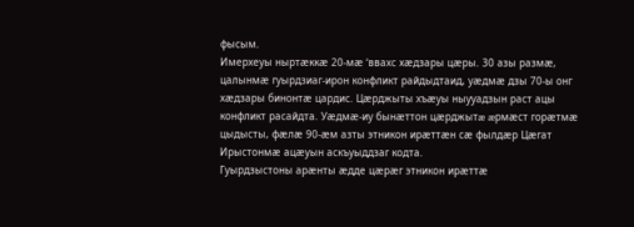фысым.
Имерхеуы ныртæккæ 20-мæ ‘ввахс хæдзары цæры. 30 азы размæ, цалынмæ гуырдзиаг-ирон конфликт райдыдтаид, уæдмæ дзы 70-ы онг хæдзары бинонтæ цардис. Цæрджыты хъæуы ныууадзын раст ацы конфликт расайдта. Уæдмæ-иу бынæттон цæрджытæ æрмæст горæтмæ цыдысты, фæлæ 90-æм азты этникон ирæттæн сæ фылдæр Цæгат Ирыстонмæ ацæуын аскъуыддзаг кодта.
Гуырдзыстоны арæнты æдде цæрæг этникон ирæттæ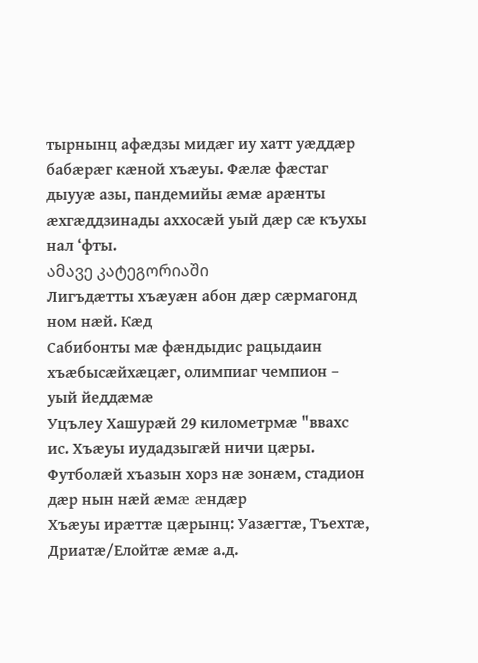тырнынц афæдзы мидæг иу хатт уæддæр бабæрæг кæной хъæуы. Фæлæ фæстаг дыууæ азы, пандемийы æмæ арæнты æхгæддзинады аххосæй уый дæр сæ къухы нал ‘фты.
ამავე კატეგორიაში
Лигъдæтты хъæуæн абон дæр сæрмагонд ном нæй. Кæд
Сабибонты мæ фæндыдис рацыдаин хъæбысæйхæцæг, олимпиаг чемпион –
уый йеддæмæ
Уцълеу Хашурæй 29 километрмæ "ввахс ис. Хъæуы иудадзыгæй ничи цæры.
Футболæй хъазын хорз нæ зонæм, стадион дæр нын нæй æмæ æндæр
Хъӕуы ирӕттӕ цӕрынц: Уазӕгтӕ, Тъехтӕ, Дриатӕ/Елойтӕ ӕмӕ а.д.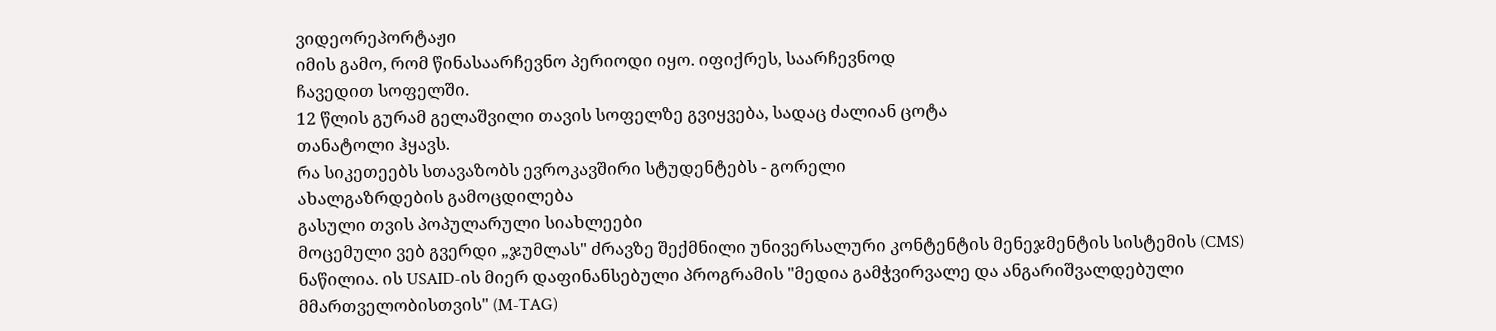ვიდეორეპორტაჟი
იმის გამო, რომ წინასაარჩევნო პერიოდი იყო. იფიქრეს, საარჩევნოდ
ჩავედით სოფელში.
12 წლის გურამ გელაშვილი თავის სოფელზე გვიყვება, სადაც ძალიან ცოტა
თანატოლი ჰყავს.
რა სიკეთეებს სთავაზობს ევროკავშირი სტუდენტებს - გორელი
ახალგაზრდების გამოცდილება
გასული თვის პოპულარული სიახლეები
მოცემული ვებ გვერდი „ჯუმლას" ძრავზე შექმნილი უნივერსალური კონტენტის მენეჯმენტის სისტემის (CMS) ნაწილია. ის USAID-ის მიერ დაფინანსებული პროგრამის "მედია გამჭვირვალე და ანგარიშვალდებული მმართველობისთვის" (M-TAG)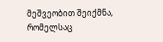მეშვეობით შეიქმნა, რომელსაც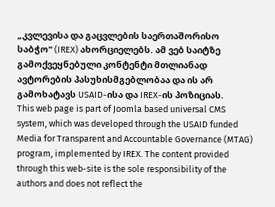„კვლევისა და გაცვლების საერთაშორისო საბჭო" (IREX) ახორციელებს. ამ ვებ საიტზე გამოქვეყნებული კონტენტი მთლიანად ავტორების პასუხისმგებლობაა და ის არ გამოხატავს USAID-ისა და IREX-ის პოზიციას.
This web page is part of Joomla based universal CMS system, which was developed through the USAID funded Media for Transparent and Accountable Governance (MTAG) program, implemented by IREX. The content provided through this web-site is the sole responsibility of the authors and does not reflect the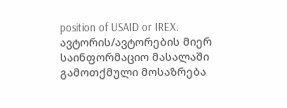position of USAID or IREX.
ავტორის/ავტორების მიერ საინფორმაციო მასალაში გამოთქმული მოსაზრება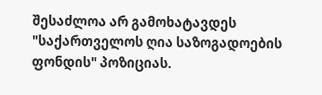შესაძლოა არ გამოხატავდეს "საქართველოს ღია საზოგადოების ფონდის" პოზიციას.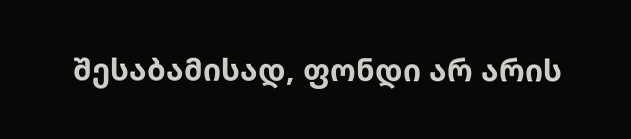შესაბამისად, ფონდი არ არის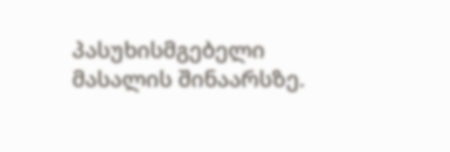პასუხისმგებელი მასალის შინაარსზე.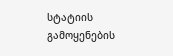სტატიის გამოყენების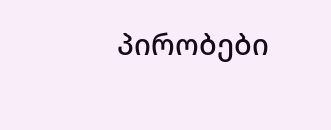პირობები